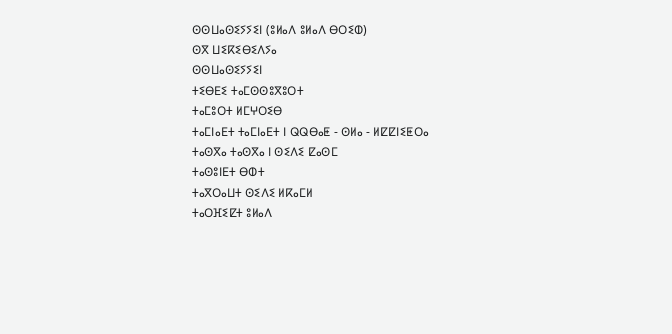ⵙⵙⵡⴰⵙⵉⵢⵢⵉⵏ (ⵓⵍⴰⴷ ⵓⵍⴰⴷ ⴱⵔⵉⵀ)
ⵙⴳ ⵡⵉⴽⵉⴱⵉⴷⵢⴰ
ⵙⵙⵡⴰⵙⵉⵢⵢⵉⵏ
ⵜⵉⴱⴹⵉ ⵜⴰⵎⵙⵙⵓⴳⵓⵔⵜ
ⵜⴰⵎⵓⵔⵜ ⵍⵎⵖⵔⵉⴱ
ⵜⴰⵎⵏⴰⴹⵜ ⵜⴰⵎⵏⴰⴹⵜ ⵏ ⵕⵕⴱⴰⵟ - ⵙⵍⴰ - ⵍⵇⵇⵏⵉⵟⵔⴰ
ⵜⴰⵙⴳⴰ ⵜⴰⵙⴳⴰ ⵏ ⵙⵉⴷⵉ ⵇⴰⵙⵎ
ⵜⴰⵙⵓⵏⴹⵜ ⴱⵀⵜ
ⵜⴰⴳⵔⴰⵡⵜ ⵙⵉⴷⵉ ⵍⴽⴰⵎⵍ
ⵜⴰⵔⴼⵉⵇⵜ ⵓⵍⴰⴷ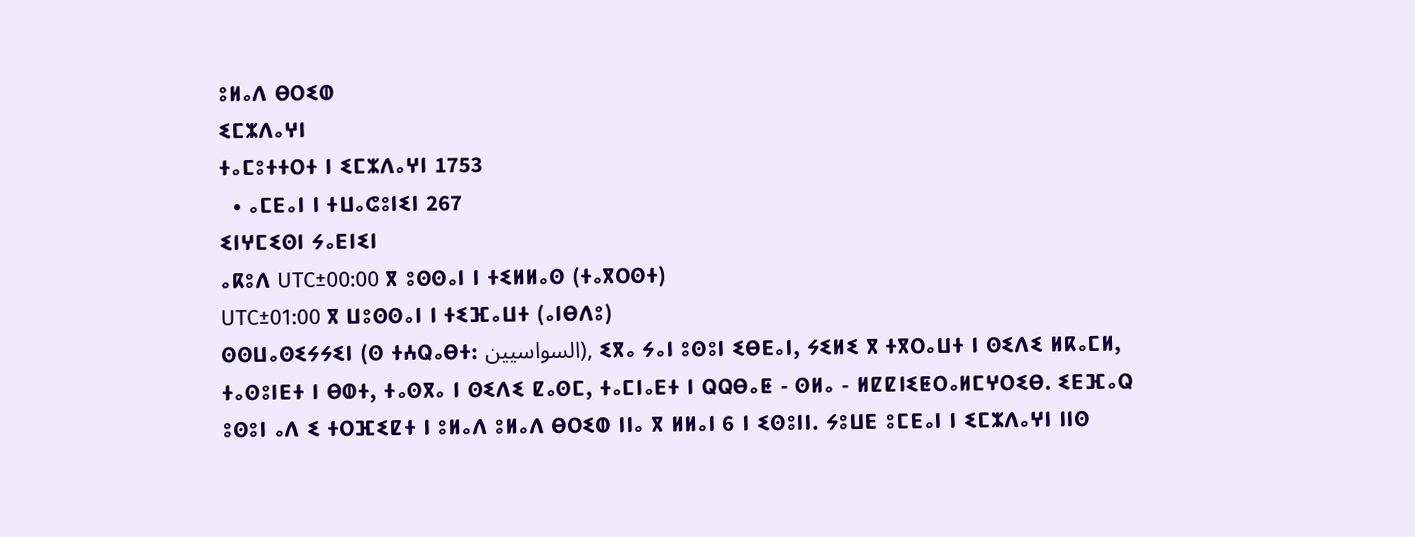ⵓⵍⴰⴷ ⴱⵔⵉⵀ
ⵉⵎⵣⴷⴰⵖⵏ
ⵜⴰⵎⵓⵜⵜⵔⵜ ⵏ ⵉⵎⵣⴷⴰⵖⵏ 1753
  • ⴰⵎⴹⴰⵏ ⵏ ⵜⵡⴰⵛⵓⵏⵉⵏ 267
ⵉⵏⵖⵎⵉⵙⵏ ⵢⴰⴹⵏⵉⵏ
ⴰⴽⵓⴷ UTC±00:00 ⴳ ⵓⵙⵙⴰⵏ ⵏ ⵜⵉⵍⵍⴰⵙ (ⵜⴰⴳⵔⵙⵜ)
UTC±01:00 ⴳ ⵡⵓⵙⵙⴰⵏ ⵏ ⵜⵉⴼⴰⵡⵜ (ⴰⵏⴱⴷⵓ)
ⵙⵙⵡⴰⵙⵉⵢⵢⵉⵏ (ⵙ ⵜⵄⵕⴰⴱⵜ: السواسيين), ⵉⴳⴰ ⵢⴰⵏ ⵓⵙⵓⵏ ⵉⴱⴹⴰⵏ, ⵢⵉⵍⵉ ⴳ ⵜⴳⵔⴰⵡⵜ ⵏ ⵙⵉⴷⵉ ⵍⴽⴰⵎⵍ, ⵜⴰⵙⵓⵏⴹⵜ ⵏ ⴱⵀⵜ, ⵜⴰⵙⴳⴰ ⵏ ⵙⵉⴷⵉ ⵇⴰⵙⵎ, ⵜⴰⵎⵏⴰⴹⵜ ⵏ ⵕⵕⴱⴰⵟ - ⵙⵍⴰ - ⵍⵇⵇⵏⵉⵟⵔⴰⵍⵎⵖⵔⵉⴱ. ⵉⴹⴼⴰⵕ ⵓⵙⵓⵏ ⴰⴷ ⵉ ⵜⵔⴼⵉⵇⵜ ⵏ ⵓⵍⴰⴷ ⵓⵍⴰⴷ ⴱⵔⵉⵀ ⵏⵏⴰ ⴳ ⵍⵍⴰⵏ 6 ⵏ ⵉⵙⵓⵏⵏ. ⵢⵓⵡⴹ ⵓⵎⴹⴰⵏ ⵏ ⵉⵎⵣⴷⴰⵖⵏ ⵏⵏⵙ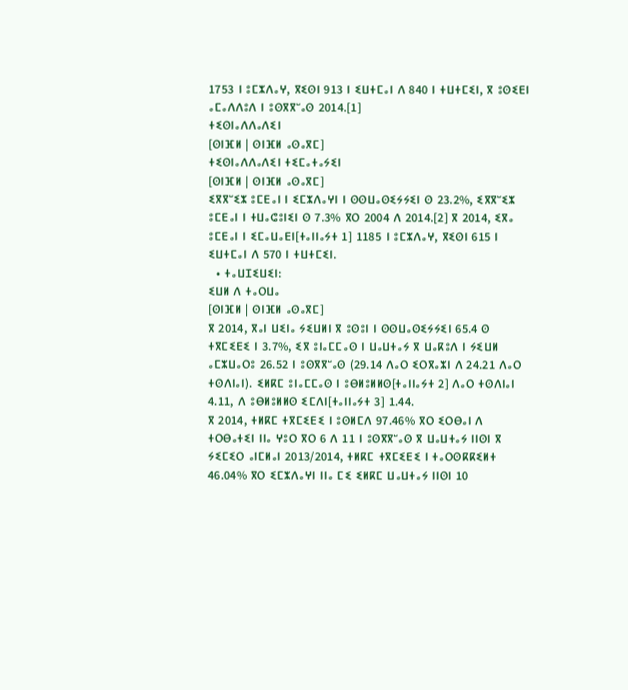1753 ⵏ ⵓⵎⵣⴷⴰⵖ, ⴳⵉⵙⵏ 913 ⵏ ⵉⵡⵜⵎⴰⵏ ⴷ 840 ⵏ ⵜⵡⵜⵎⵉⵏ, ⴳ ⵓⵙⵉⴹⵏ ⴰⵎⴰⴷⴷⵓⴷ ⵏ ⵓⵙⴳⴳⵯⴰⵙ 2014.[1]
ⵜⵉⵙⵏⴰⴷⴷⴰⴷⵉⵏ
[ⵙⵏⴼⵍ | ⵙⵏⴼⵍ ⴰⵙⴰⴳⵎ]
ⵜⵉⵙⵏⴰⴷⴷⴰⴷⵉⵏ ⵜⵉⵎⴰⵜⴰⵢⵉⵏ
[ⵙⵏⴼⵍ | ⵙⵏⴼⵍ ⴰⵙⴰⴳⵎ]
ⵉⴳⴳⵯⵉⵣ ⵓⵎⴹⴰⵏ ⵏ ⵉⵎⵣⴷⴰⵖⵏ ⵏ ⵙⵙⵡⴰⵙⵉⵢⵢⵉⵏ ⵙ 23.2%, ⵉⴳⴳⵯⵉⵣ ⵓⵎⴹⴰⵏ ⵏ ⵜⵡⴰⵛⵓⵏⵉⵏ ⵙ 7.3% ⴳⵔ 2004 ⴷ 2014.[2] ⴳ 2014, ⵉⴳⴰ ⵓⵎⴹⴰⵏ ⵏ ⵉⵎⴰⵡⴰⴹⵏ[ⵜⴰⵏⵏⴰⵢⵜ 1] 1185 ⵏ ⵓⵎⵣⴷⴰⵖ, ⴳⵉⵙⵏ 615 ⵏ ⵉⵡⵜⵎⴰⵏ ⴷ 570 ⵏ ⵜⵡⵜⵎⵉⵏ.
  • ⵜⴰⵡⵊⵉⵡⵉⵏ:
ⵉⵡⵍ ⴷ ⵜⴰⵔⵡⴰ
[ⵙⵏⴼⵍ | ⵙⵏⴼⵍ ⴰⵙⴰⴳⵎ]
ⴳ 2014, ⴳⴰⵏ ⵡⵉⵏⴰ ⵢⵉⵡⵍⵏ ⴳ ⵓⵙⵓⵏ ⵏ ⵙⵙⵡⴰⵙⵉⵢⵢⵉⵏ 65.4 ⵙ ⵜⴳⵎⵉⴹⵉ ⵏ 3.7%, ⵉⴳ ⵓⵏⴰⵎⵎⴰⵙ ⵏ ⵡⴰⵡⵜⴰⵢ ⴳ ⵡⴰⴽⵓⴷ ⵏ ⵢⵉⵡⵍ ⴰⵎⵣⵡⴰⵔⵓ 26.52 ⵏ ⵓⵙⴳⴳⵯⴰⵙ (29.14 ⴷⴰⵔ ⵉⵔⴳⴰⵣⵏ ⴷ 24.21 ⴷⴰⵔ ⵜⵙⴷⵏⴰⵏ). ⵉⵍⴽⵎ ⵓⵏⴰⵎⵎⴰⵙ ⵏ ⵓⴱⵍⵓⵍⵍⵙ[ⵜⴰⵏⵏⴰⵢⵜ 2] ⴷⴰⵔ ⵜⵙⴷⵏⴰⵏ 4.11, ⴷ ⵓⴱⵍⵓⵍⵍⵙ ⵉⵎⴷⵏ[ⵜⴰⵏⵏⴰⵢⵜ 3] 1.44.
ⴳ 2014, ⵜⵍⴽⵎ ⵜⴳⵎⵉⴹⵉ ⵏ ⵓⵙⵍⵎⴷ 97.46% ⴳⵔ ⵉⵔⴱⴰⵏ ⴷ ⵜⵔⴱⴰⵜⵉⵏ ⵏⵏⴰ ⵖⵓⵔ ⴳⵔ 6 ⴷ 11 ⵏ ⵓⵙⴳⴳⵯⴰⵙ ⴳ ⵡⴰⵡⵜⴰⵢ ⵏⵏⵙⵏ ⴳ ⵢⵉⵎⵉⵔ ⴰⵏⵎⵍⴰⵏ 2013/2014, ⵜⵍⴽⵎ ⵜⴳⵎⵉⴹⵉ ⵏ ⵜⴰⵔⵙⴽⴽⵉⵍⵜ 46.04% ⴳⵔ ⵉⵎⵣⴷⴰⵖⵏ ⵏⵏⴰ ⵎⵉ ⵉⵍⴽⵎ ⵡⴰⵡⵜⴰⵢ ⵏⵏⵙⵏ 10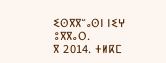ⵉⵙⴳⴳⵯⴰⵙⵏ ⵏⵉⵖ ⵓⴳⴳⴰⵔ.
ⴳ 2014. ⵜⵍⴽⵎ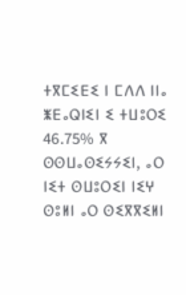ⵜⴳⵎⵉⴹⵉ ⵏ ⵎⴷⴷ ⵏⵏⴰ ⵥⴹⴰⵕⵏⵉⵏ ⵉ ⵜⵡⵓⵔⵉ 46.75% ⴳ ⵙⵙⵡⴰⵙⵉⵢⵢⵉⵏ, ⴰⵔ ⵏⵉⵜ ⵙⵡⵓⵔⵉⵏ ⵏⵉⵖ ⵙⵓⵍⵏ ⴰⵔ ⵙⵉⴳⴳⵉⵍⵏ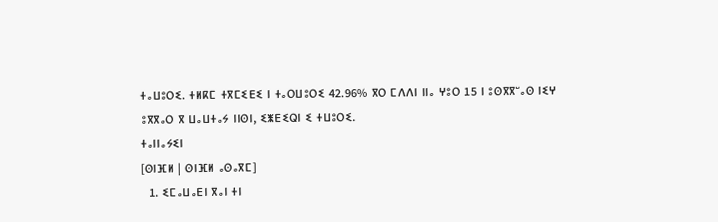ⵜⴰⵡⵓⵔⵉ. ⵜⵍⴽⵎ ⵜⴳⵎⵉⴹⵉ ⵏ ⵜⴰⵔⵡⵓⵔⵉ 42.96% ⴳⵔ ⵎⴷⴷⵏ ⵏⵏⴰ ⵖⵓⵔ 15 ⵏ ⵓⵙⴳⴳⵯⴰⵙ ⵏⵉⵖ ⵓⴳⴳⴰⵔ ⴳ ⵡⴰⵡⵜⴰⵢ ⵏⵏⵙⵏ, ⵉⵥⴹⵉⵕⵏ ⵉ ⵜⵡⵓⵔⵉ.
ⵜⴰⵏⵏⴰⵢⵉⵏ
[ⵙⵏⴼⵍ | ⵙⵏⴼⵍ ⴰⵙⴰⴳⵎ]
  1. ⵉⵎⴰⵡⴰⴹⵏ ⴳⴰⵏ ⵜⵏ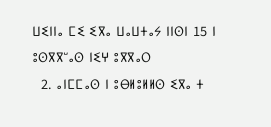ⵡⵉⵏⵏⴰ ⵎⵉ ⵉⴳⴰ ⵡⴰⵡⵜⴰⵢ ⵏⵏⵙⵏ 15 ⵏ ⵓⵙⴳⴳⵯⴰⵙ ⵏⵉⵖ ⵓⴳⴳⴰⵔ
  2. ⴰⵏⵎⵎⴰⵙ ⵏ ⵓⴱⵍⵓⵍⵍⵙ ⵉⴳⴰ ⵜ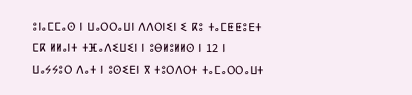ⵓⵏⴰⵎⵎⴰⵙ ⵏ ⵡⴰⵔⵔⴰⵡⵏ ⴷⴷⵔⵏⵉⵏ ⵉ ⴽⵓ ⵜⴰⵎⵟⵟⵓⴹⵜ ⵎⴽ ⵍⵍⴰⵏⵜ ⵜⴼⴰⴷⵉⵡⵉⵏ ⵏ ⵓⴱⵍⵓⵍⵍⵙ ⵏ 12 ⵏ ⵡⴰⵢⵢⵓⵔ ⴷⴰⵜ ⵏ ⵓⵙⵉⴹⵏ ⴳ ⵜⵓⵔⴷⵔⵜ ⵜⴰⵎⴰⵔⵔⴰⵡⵜ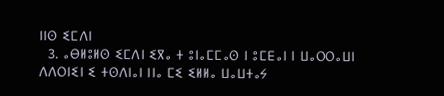ⵏⵏⵙ ⵉⵎⴷⵏ
  3. ⴰⴱⵍⵓⵍⵙ ⵉⵎⴷⵏ ⵉⴳⴰ ⵜ ⵓⵏⴰⵎⵎⴰⵙ ⵏ ⵓⵎⴹⴰⵏ ⵏ ⵡⴰⵔⵔⴰⵡⵏ ⴷⴷⵔⵏⵉⵏ ⵉ ⵜⵙⴷⵏⴰⵏ ⵏⵏⴰ ⵎⵉ ⵉⵍⵍⴰ ⵡⴰⵡⵜⴰⵢ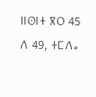ⵏⵏⵙⵏⵜ ⴳⵔ 45 ⴷ 49, ⵜⵎⴷⴰ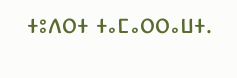ⵜⵓⴷⵔⵜ ⵜⴰⵎⴰⵔⵔⴰⵡⵜ.